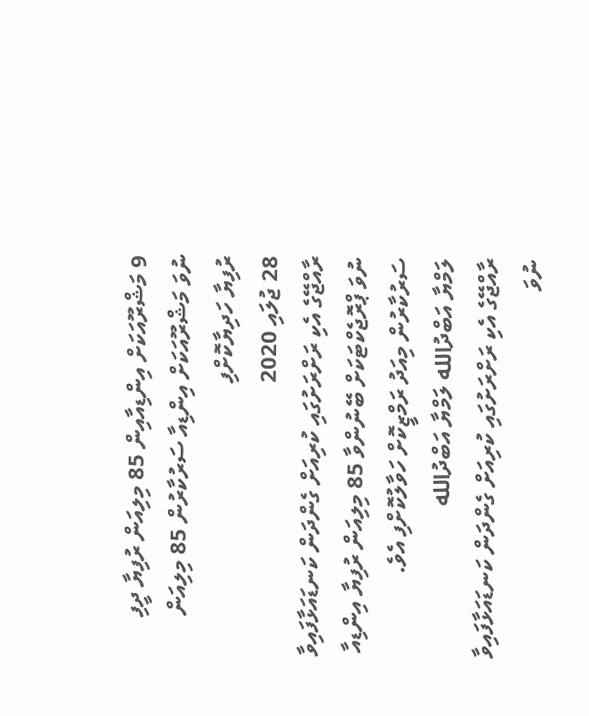9 މަޝްރޫއަކަށް އިންޑިއާއިން 85 މިލިއަން ރުފިޔާ ދީފި
ނުވަ މަޝްރޫއަކަށް އިންޑިއާ ސަރުކާރުން 85 މިލިއަން ރުފިޔާ ހަދިޔާކޮށްފި
28 ޖުލައި 2020
ރާއްޖޭގެ އެކި ރަށްރަށުގައި ކުރިއަށް ގެންދަން ކަނޑައަޅާފައިވާ ނުވަ ޕްރޮޖެކްޓަކަށް ބޭނުންވާ 85 މިލިއަން ރުފިޔާ އިންޑިއާ ސަރުކާރުން މިއަދު ރަމްޒީކޮށް ހަވާލުކޮށްފި އެވެ.
ލަމްޔާ އަބްދުالله ލަމްޔާ އަބްދުالله
ރާއްޖޭގެ އެކި ރަށްރަށުގައި ކުރިއަށް ގެންދަން ކަނޑައަޅާފައިވާ ނުވަ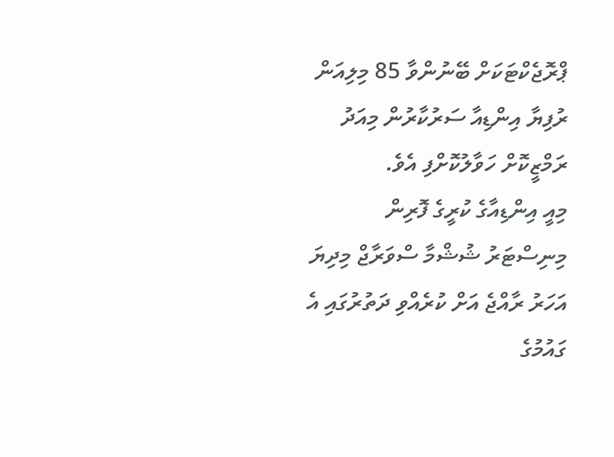ޕްރޮޖެކްޓަކަށް ބޭނުންވާ 85 މިލިއަން ރުފިޔާ އިންޑިއާ ސަރުކާރުން މިއަދު ރަމްޒީކޮށް ހަވާލުކޮށްފި އެވެ.
މިއީ އިންޑިއާގެ ކުރީގެ ފޮރިން މިނިސްޓަރު ޝުޝްމާ ސްވަރާޖް މިދިޔަ އަހަރު ރާއްޖެ އަށް ކުރެއްވި ދަތުރުގައި އެ ގައުމުގެ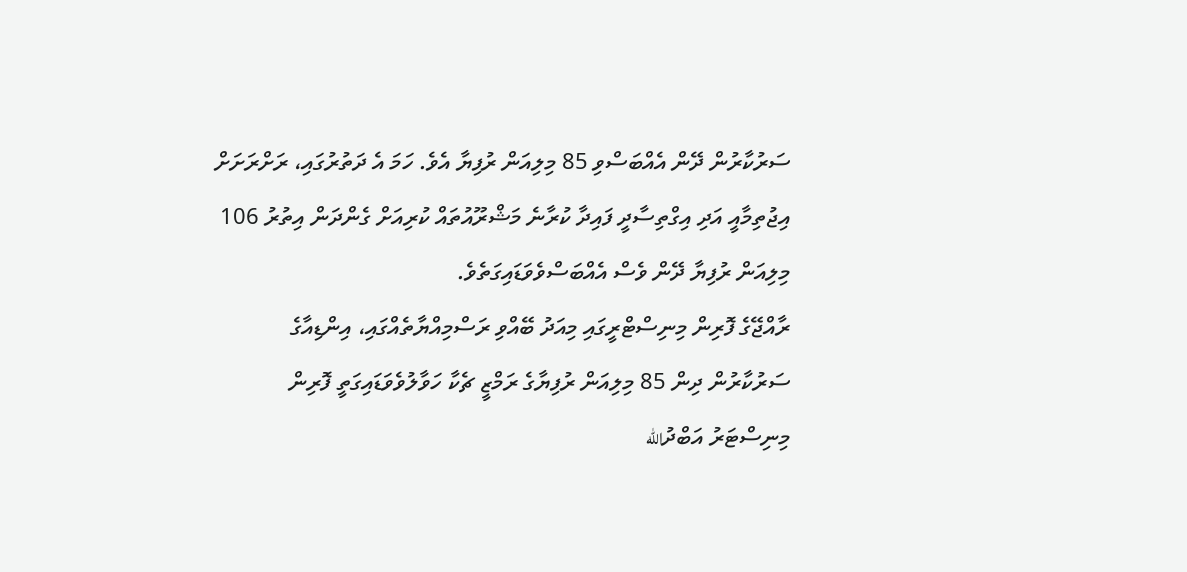ސަރުކާރުން ދޭން އެއްބަސްވި 85 މިލިއަން ރުފިޔާ އެވެ. ހަމަ އެ ދަތުރުގައި، ރަށްރަށަށް އިޖުތިމާއީ އަދި އިގްތިސާދީ ފައިދާ ކުރާނެ މަޝްރޫއުތައް ކުރިއަށް ގެންދަން އިތުރު 106 މިލިއަން ރުފިޔާ ދޭން ވެސް އެއްބަސްވެވަޑައިގަތެވެ.
ރާއްޖޭގެ ފޮރިން މިނިސްޓްރީގައި މިއަދު ބޭއްވި ރަސްމިއްޔާތެއްގައި، އިންޑިއާގެ ސަރުކާރުން ދިން 85 މިލިއަން ރުފިޔާގެ ރަމްޒީ ޗެކާ ހަވާލުވެވަޑައިގަތީ ފޮރިން މިނިސްޓަރު އަބްދުالله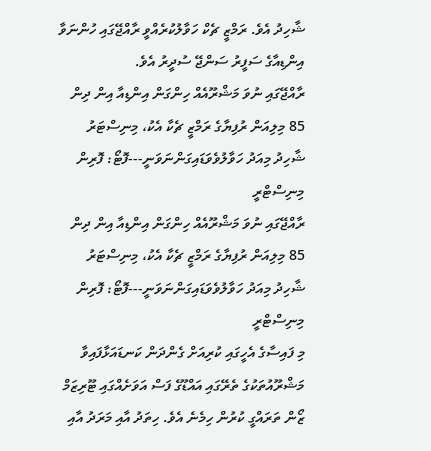ޝާހިދު އެވެ. ރަމްޒީ ޗެކް ހަވާލުކުރެއްވީ ރާއްޖޭގައި ހުންނަވާ އިންޑިއާގެ ސަފީރު ސަންޖޭ ސުދީރު އެވެ.
ރާއްޖޭގައި ނުވަ މަޝްރޫއެއް ހިންގަން އިންޑިއާ އިން ދިން 85 މިލިއަން ރުފިޔާގެ ރަމްޒީ ޗެކާ އެކު، މިނިސްޓަރު ޝާހިދު މިއަދު ހަވާލުވެވަޑައިގަންނަވަނީ---ފޮޓޯ: ފޮރިން މިނިސްޓްރީ
ރާއްޖޭގައި ނުވަ މަޝްރޫއެއް ހިންގަން އިންޑިއާ އިން ދިން 85 މިލިއަން ރުފިޔާގެ ރަމްޒީ ޗެކާ އެކު، މިނިސްޓަރު ޝާހިދު މިއަދު ހަވާލުވެވަޑައިގަންނަވަނީ---ފޮޓޯ: ފޮރިން މިނިސްޓްރީ
މި ފައިސާގެ އެހީގައި ކުރިއަށް ގެންދަން ކަނޑައަޅާފައިވާ މަޝްރޫއުތަކުގެ ތެރޭގައި އައްޑޫގެ ފަސް އަވަށެއްގައި ޓޫރިޒަމް ޒޯން ތަރައްގީ ކުރުން ހިމެނެ އެވެ. ހިތަދު އާއި މަރަދު އާއި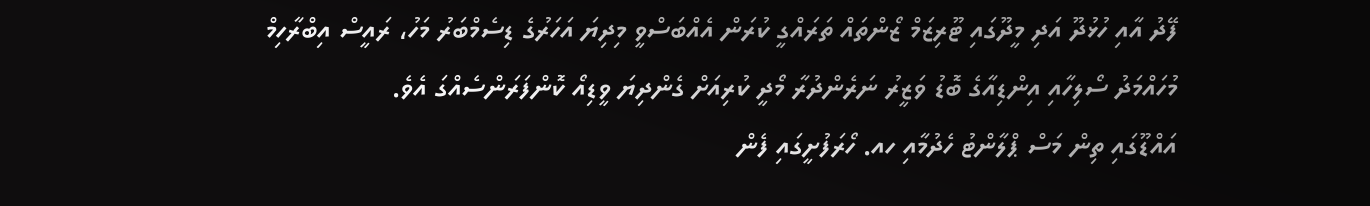ފޭދު އާއި ހުޅުދޫ އަދި މީދޫގައި ޓޫރިޒަމް ޒޯންތައް ތަރައްގީ ކުރަން އެއްބަސްވީ މިދިޔަ އަހަރުގެ ޑިސެމްބަރު މަހު، ރައީސް އިބްރާހިމް މުހައްމަދު ސޯލިހާއި އިންޑިއާގެ ބޮޑު ވަޒީރު ނަރެންދުރާ މޯދީ ކުރިއަށް ގެންދިޔަ ވީޑިއޯ ކޮންފަރަންސެއްގަ އެވެ.
އައްޑޫގައި ތިން މަސް ޕްލާންޓު ހެދުމާއި ހއ. ހޯރަފުށީގައި ފެން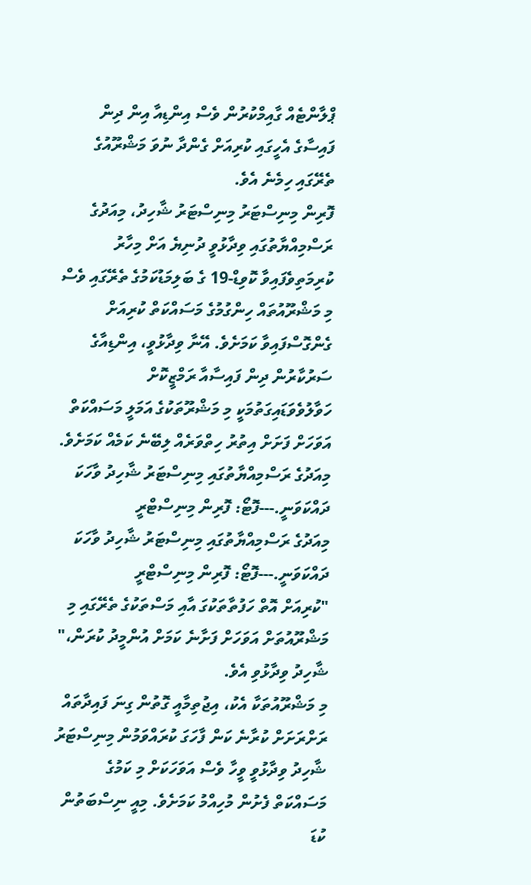ޕްލާންޓެއް ގާއިމްކުރުން ވެސް އިންޑިއާ އިން ދިން ފައިސާގެ އެހީގައި ކުރިއަށް ގެންދާ ނުވަ މަޝްރޫއުގެ ތެރޭގައި ހިމެނެ އެވެ.
ފޮރިން މިނިސްޓަރު މިނިސްޓަރު ޝާހިދު، މިއަދުގެ ރަސްމިއްޔާތުގައި ވިދާޅުވީ ދުނިޔެ އަށް މިހާރު ކުރިމަތިވެފައިވާ ކޮވިޑް-19 ގެ ބަލިމަޑުކަމުގެ ތެރޭގައި ވެސް މި މަޝްރޫއުތައް ހިންގުމުގެ މަސައްކަތް ކުރިއަށް ގެންގޮސްފައިވާ ކަމަށެވެ. އޭނާ ވިދާޅުވީ، އިންޑިއާގެ ސަރުކާރުން ދިން ފައިސާއާ ރަމްޒީކޮށް ހަވާލުވެވަޑައިގަތުމަކީ މި މަޝްރޫތަކުގެ އަމަލީ މަސައްކަތް އަވަހަށް ފަށަށް އިތުރު ހިތްވަރެއް ލިބޭނެ ކަމެއް ކަމަށެވެ.
މިއަދުގެ ރަސްމިއްޔާތުގައި މިނިސްޓަރު ޝާހިދު ވާހަކަ ދައްކަވަނީ.---ފޮޓޯ: ފޮރިން މިނިސްޓްރީ
މިއަދުގެ ރަސްމިއްޔާތުގައި މިނިސްޓަރު ޝާހިދު ވާހަކަ ދައްކަވަނީ.---ފޮޓޯ: ފޮރިން މިނިސްޓްރީ
"ކުރިއަށް އޮތް ހަފުތާތަކުގަ އާއި މަސްތަކުގެ ތެރޭގައި މި މަޝްރޫއުތަށް އަވަހަށް ފަށާނެ ކަމަށް އުންމީދު ކުރަން،" ޝާހިދު ވިދާޅުވި އެވެ.
މި މަޝްރޫއުތަކާ އެކު، އިޖުތިމާއީ ގޮތުން ގިނަ ފައިދާތައް ރަށްރަށަށް ކުރާނެ ކަން ފާހަގަ ކުރައްވަމުން މިނިސްޓަރު ޝާހިދު ވިދާޅުވީ ވީހާ ވެސް އަވަހަކަށް މި ކަމުގެ މަސައްކަތް ފެށުން މުހިއްމު ކަމަށެވެ. މިއީ ނިސްބަތުން ކުޑަ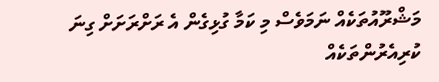މަޝްރޫއުތަކެއް ނަމަވެސް މި ކަމާ ގުޅިގެން އެ ރަށްރަށަށް ގިނަ ކުރިއެރުންތަކެއް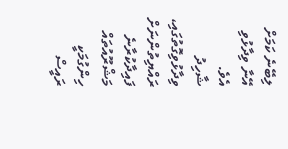ލިބޭނެ ކަމަށް އޭނާ ވިދާޅުވި އެވެ.
ޝާހިދު ވިދާޅުވިގޮތުގައި، ރައްޔިތުންނަށް ފައިދާކުރާނެ މަޝްރޫއުތައް ހިންގުމަކީ ރައީސް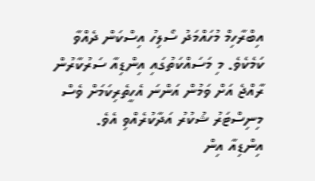އިބްރާހިމް މުހައްމަދު ސޯލިހު އިސްކަން ދެއްވާ ކަމެކެވެ. މި މަސައްކަތުގައި އިންޑިއާ ސަރުކާރުން ރާއްޖެ އަށް ވަމުން އަންނަ އެހީތެރިކަމަށް ވެސް މިނިސްޓަރު ޝުކުރު އަދާކުރެއްވި އެވެ.
އިންޑިއާ އިން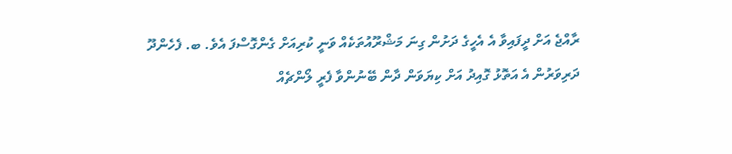ރާއްޖެ އަށް ދީފައިވާ އެ އެހީގެ ދަށުން ގިނަ މަޝްރޫއުތަކެއް ވަނީ ކުރިއަށް ގެންގޮސްފަ އެވެ. ބ. ފެހެންދޫ ދަރިވަރުން އެ އަތޮޅު ގޮއިދު އަށް ކިޔަވަން ދާން ބޭނުންވާ ފެރީ ލޯންޗެއް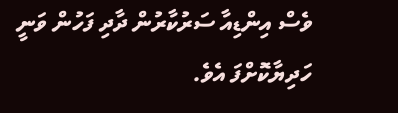ވެސް އިންޑިއާ ސަރުކާރުން ދާދި ފަހުން ވަނީ ހަދިޔާކޮށްފަ އެވެ.